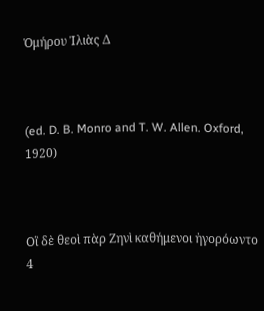Ὁμήρου Ἰλιὰς Δ



(ed. D. B. Monro and T. W. Allen. Oxford, 1920)



Οἳ δὲ θεοὶ πὰρ Ζηνὶ καθήμενοι ἠγορόωντο  4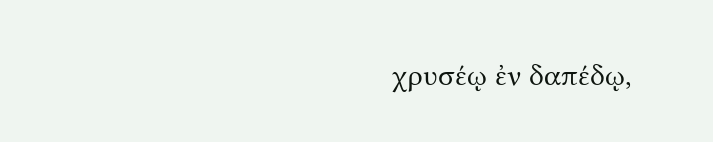χρυσέῳ ἐν δαπέδῳ,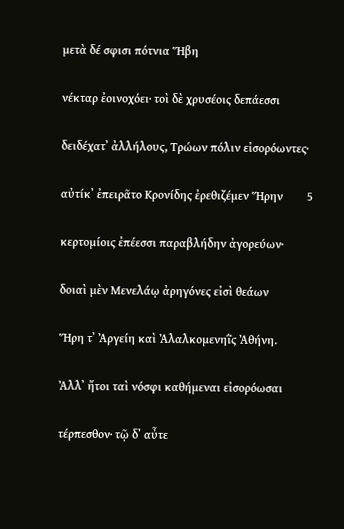μετὰ δέ σφισι πότνια Ἥβη

νέκταρ ἐοινοχόει· τοὶ δὲ χρυσέοις δεπάεσσι

δειδέχατ᾽ ἀλλήλους, Τρώων πόλιν εἰσορόωντες·

αὐτίκ᾽ ἐπειρᾶτο Κρονίδης ἐρεθιζέμεν Ἥρην        5

κερτομίοις ἐπέεσσι παραβλήδην ἀγορεύων·

δοιαὶ μὲν Μενελάῳ ἀρηγόνες εἰσὶ θεάων

Ἥρη τ᾽ Ἀργείη καὶ Ἀλαλκομενηῒς Ἀθήνη.

Ἀλλ᾽ ἤτοι ταὶ νόσφι καθήμεναι εἰσορόωσαι

τέρπεσθον· τῷ δ᾽ αὖτε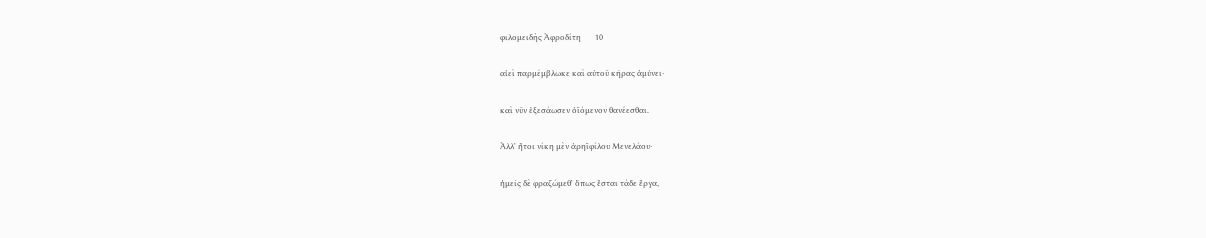φιλομειδὴς Ἀφροδίτη       10

αἰεὶ παρμέμβλωκε καὶ αὐτοῦ κῆρας ἀμύνει·

καὶ νῦν ἐξεσάωσεν ὀϊόμενον θανέεσθαι.

Ἀλλ᾽ ἤτοι νίκη μὲν ἀρηϊφίλου Μενελάου·

ἡμεῖς δὲ φραζώμεθ᾽ ὅπως ἔσται τάδε ἔργα,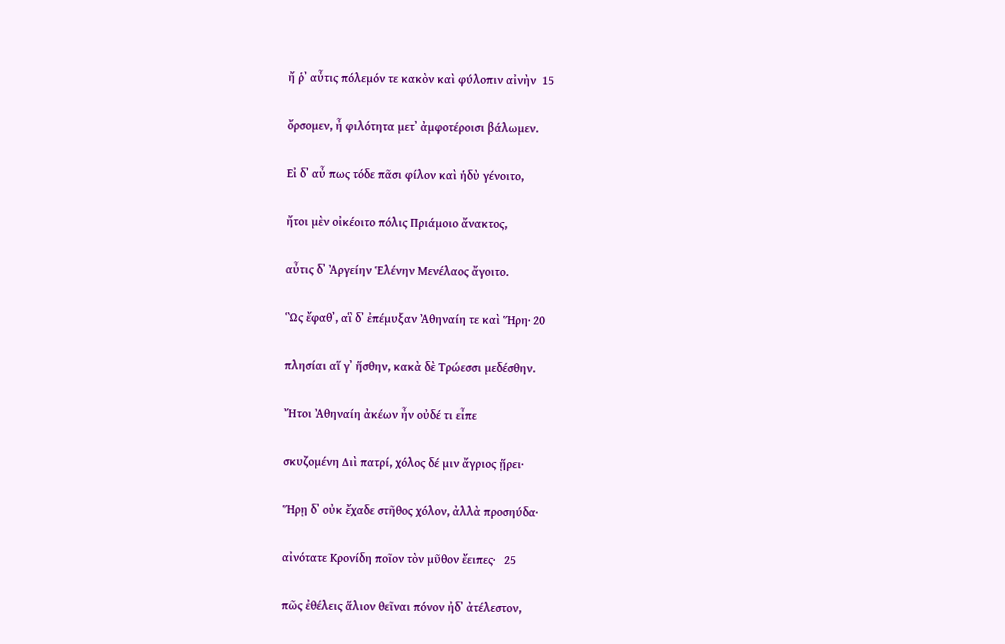ἤ ῥ᾽ αὖτις πόλεμόν τε κακὸν καὶ φύλοπιν αἰνὴν  15

ὄρσομεν, ἦ φιλότητα μετ᾽ ἀμφοτέροισι βάλωμεν.

Εἰ δ᾽ αὖ πως τόδε πᾶσι φίλον καὶ ἡδὺ γένοιτο,

ἤτοι μὲν οἰκέοιτο πόλις Πριάμοιο ἄνακτος,

αὖτις δ᾽ Ἀργείην Ἑλένην Μενέλαος ἄγοιτο.

Ὣς ἔφαθ᾽, αἳ δ᾽ ἐπέμυξαν Ἀθηναίη τε καὶ Ἥρη· 20

πλησίαι αἵ γ᾽ ἥσθην, κακὰ δὲ Τρώεσσι μεδέσθην.

Ἤτοι Ἀθηναίη ἀκέων ἦν οὐδέ τι εἶπε

σκυζομένη Διὶ πατρί, χόλος δέ μιν ἄγριος ᾕρει·

Ἥρῃ δ᾽ οὐκ ἔχαδε στῆθος χόλον, ἀλλὰ προσηύδα·

αἰνότατε Κρονίδη ποῖον τὸν μῦθον ἔειπες·   25

πῶς ἐθέλεις ἅλιον θεῖναι πόνον ἠδ᾽ ἀτέλεστον,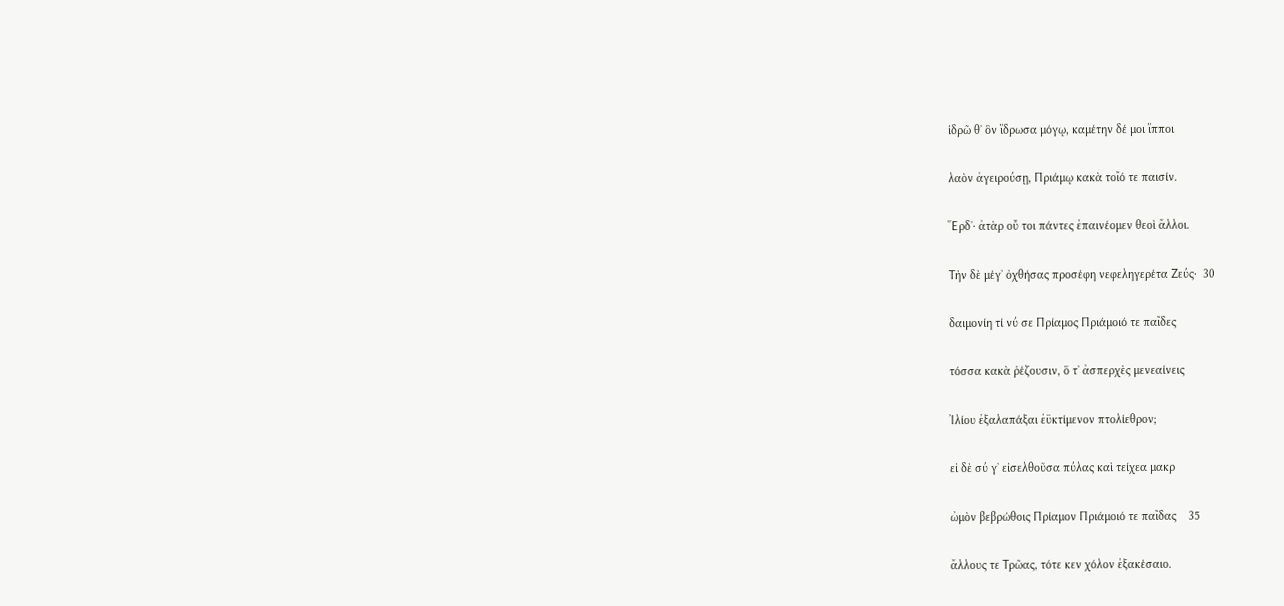ἱδρῶ θ᾽ ὃν ἵδρωσα μόγῳ, καμέτην δέ μοι ἵπποι

λαὸν ἀγειρούσῃ, Πριάμῳ κακὰ τοῖό τε παισίν.

Ἕρδ᾽· ἀτὰρ οὔ τοι πάντες ἐπαινέομεν θεοὶ ἄλλοι.

Τὴν δὲ μέγ᾽ ὀχθήσας προσέφη νεφεληγερέτα Ζεύς·  30

δαιμονίη τί νύ σε Πρίαμος Πριάμοιό τε παῖδες

τόσσα κακὰ ῥέζουσιν, ὅ τ᾽ ἀσπερχὲς μενεαίνεις

Ἰλίου ἐξαλαπάξαι ἐϋκτίμενον πτολίεθρον;

εἰ δὲ σύ γ᾽ εἰσελθοῦσα πύλας καὶ τείχεα μακρ

ὠμὸν βεβρώθοις Πρίαμον Πριάμοιό τε παῖδας    35

ἄλλους τε Τρῶας, τότε κεν χόλον ἐξακέσαιο.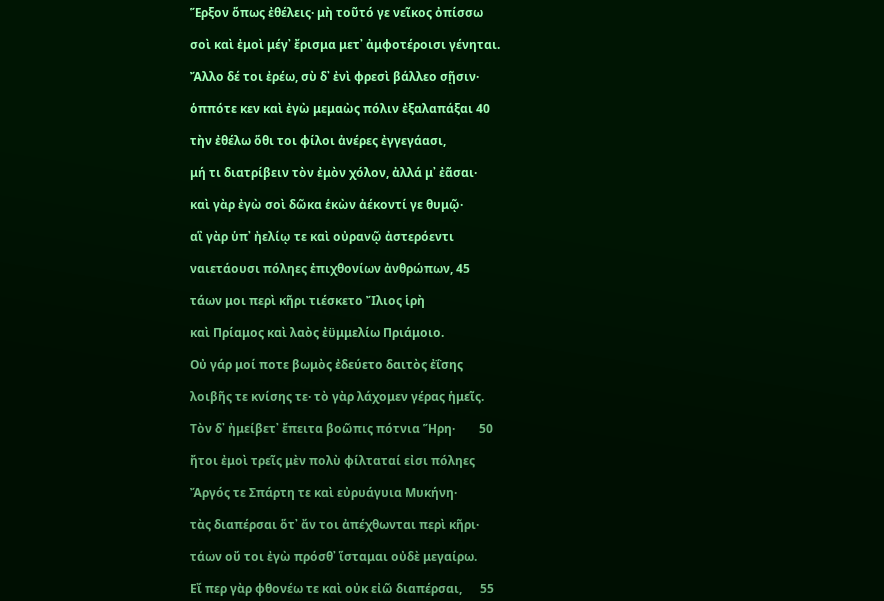Ἕρξον ὅπως ἐθέλεις· μὴ τοῦτό γε νεῖκος ὀπίσσω

σοὶ καὶ ἐμοὶ μέγ᾽ ἔρισμα μετ᾽ ἀμφοτέροισι γένηται.

Ἄλλο δέ τοι ἐρέω, σὺ δ᾽ ἐνὶ φρεσὶ βάλλεο σῇσιν·

ὁππότε κεν καὶ ἐγὼ μεμαὼς πόλιν ἐξαλαπάξαι 40

τὴν ἐθέλω ὅθι τοι φίλοι ἀνέρες ἐγγεγάασι,

μή τι διατρίβειν τὸν ἐμὸν χόλον, ἀλλά μ᾽ ἐᾶσαι·

καὶ γὰρ ἐγὼ σοὶ δῶκα ἑκὼν ἀέκοντί γε θυμῷ·

αἳ γὰρ ὑπ᾽ ἠελίῳ τε καὶ οὐρανῷ ἀστερόεντι

ναιετάουσι πόληες ἐπιχθονίων ἀνθρώπων, 45

τάων μοι περὶ κῆρι τιέσκετο Ἴλιος ἱρὴ

καὶ Πρίαμος καὶ λαὸς ἐϋμμελίω Πριάμοιο.

Οὐ γάρ μοί ποτε βωμὸς ἐδεύετο δαιτὸς ἐΐσης

λοιβῆς τε κνίσης τε· τὸ γὰρ λάχομεν γέρας ἡμεῖς.

Τὸν δ᾽ ἠμείβετ᾽ ἔπειτα βοῶπις πότνια Ἥρη·        50

ἤτοι ἐμοὶ τρεῖς μὲν πολὺ φίλταταί εἰσι πόληες

Ἄργός τε Σπάρτη τε καὶ εὐρυάγυια Μυκήνη·

τὰς διαπέρσαι ὅτ᾽ ἄν τοι ἀπέχθωνται περὶ κῆρι·

τάων οὔ τοι ἐγὼ πρόσθ᾽ ἵσταμαι οὐδὲ μεγαίρω.

Εἴ περ γὰρ φθονέω τε καὶ οὐκ εἰῶ διαπέρσαι,      55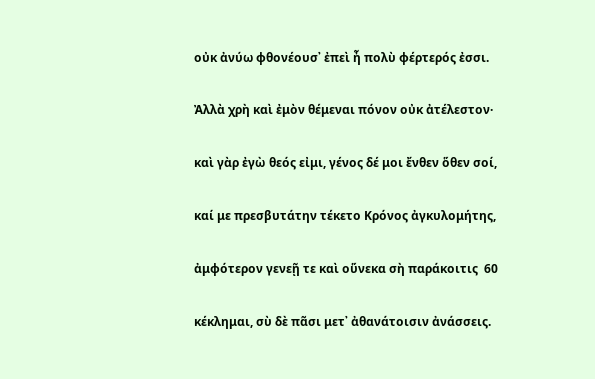οὐκ ἀνύω φθονέουσ᾽ ἐπεὶ ἦ πολὺ φέρτερός ἐσσι.

Ἀλλὰ χρὴ καὶ ἐμὸν θέμεναι πόνον οὐκ ἀτέλεστον·

καὶ γὰρ ἐγὼ θεός εἰμι, γένος δέ μοι ἔνθεν ὅθεν σοί,

καί με πρεσβυτάτην τέκετο Κρόνος ἀγκυλομήτης,

ἀμφότερον γενεῇ τε καὶ οὕνεκα σὴ παράκοιτις  60

κέκλημαι, σὺ δὲ πᾶσι μετ᾽ ἀθανάτοισιν ἀνάσσεις.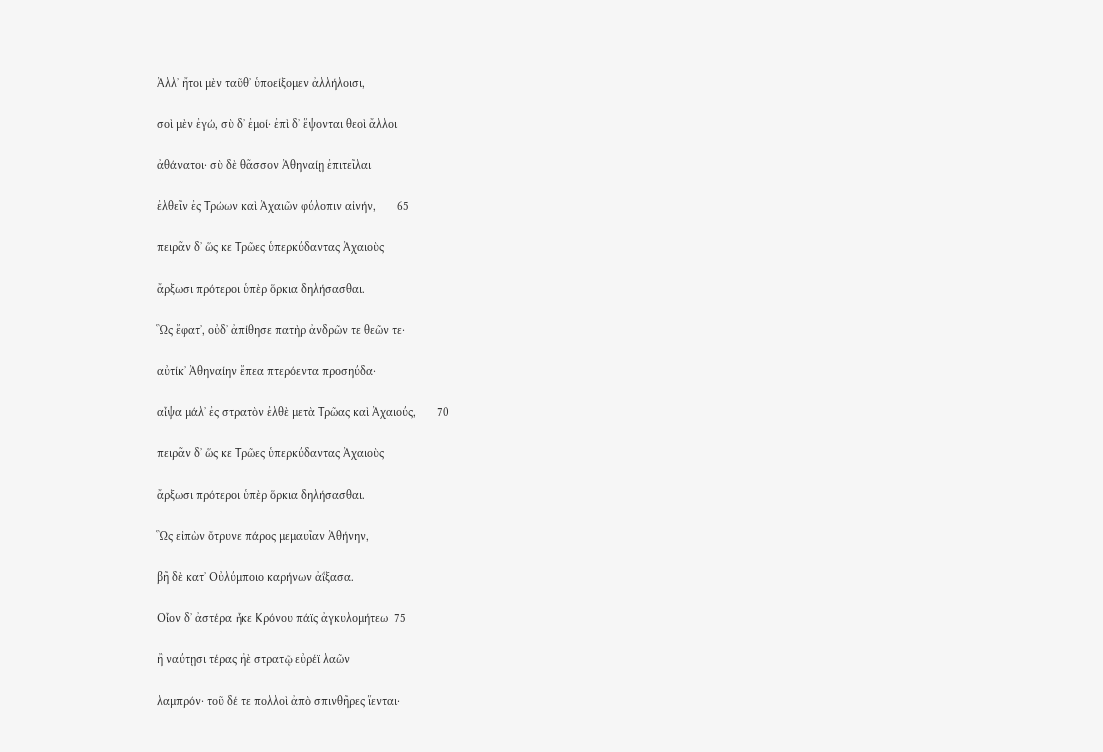Ἀλλ᾽ ἤτοι μὲν ταῦθ᾽ ὑποείξομεν ἀλλήλοισι,

σοὶ μὲν ἐγώ, σὺ δ᾽ ἐμοί· ἐπὶ δ᾽ ἕψονται θεοὶ ἄλλοι

ἀθάνατοι· σὺ δὲ θᾶσσον Ἀθηναίῃ ἐπιτεῖλαι

ἐλθεῖν ἐς Τρώων καὶ Ἀχαιῶν φύλοπιν αἰνήν,       65

πειρᾶν δ᾽ ὥς κε Τρῶες ὑπερκύδαντας Ἀχαιοὺς

ἄρξωσι πρότεροι ὑπὲρ ὅρκια δηλήσασθαι.

Ὣς ἔφατ᾽, οὐδ᾽ ἀπίθησε πατὴρ ἀνδρῶν τε θεῶν τε·

αὐτίκ᾽ Ἀθηναίην ἔπεα πτερόεντα προσηύδα·

αἶψα μάλ᾽ ἐς στρατὸν ἐλθὲ μετὰ Τρῶας καὶ Ἀχαιούς,       70

πειρᾶν δ᾽ ὥς κε Τρῶες ὑπερκύδαντας Ἀχαιοὺς

ἄρξωσι πρότεροι ὑπὲρ ὅρκια δηλήσασθαι.

Ὣς εἰπὼν ὄτρυνε πάρος μεμαυῖαν Ἀθήνην,

βῆ δὲ κατ᾽ Οὐλύμποιο καρήνων ἀΐξασα.

Οἷον δ᾽ ἀστέρα ἧκε Κρόνου πάϊς ἀγκυλομήτεω  75

ἢ ναύτῃσι τέρας ἠὲ στρατῷ εὐρέϊ λαῶν

λαμπρόν· τοῦ δέ τε πολλοὶ ἀπὸ σπινθῆρες ἵενται·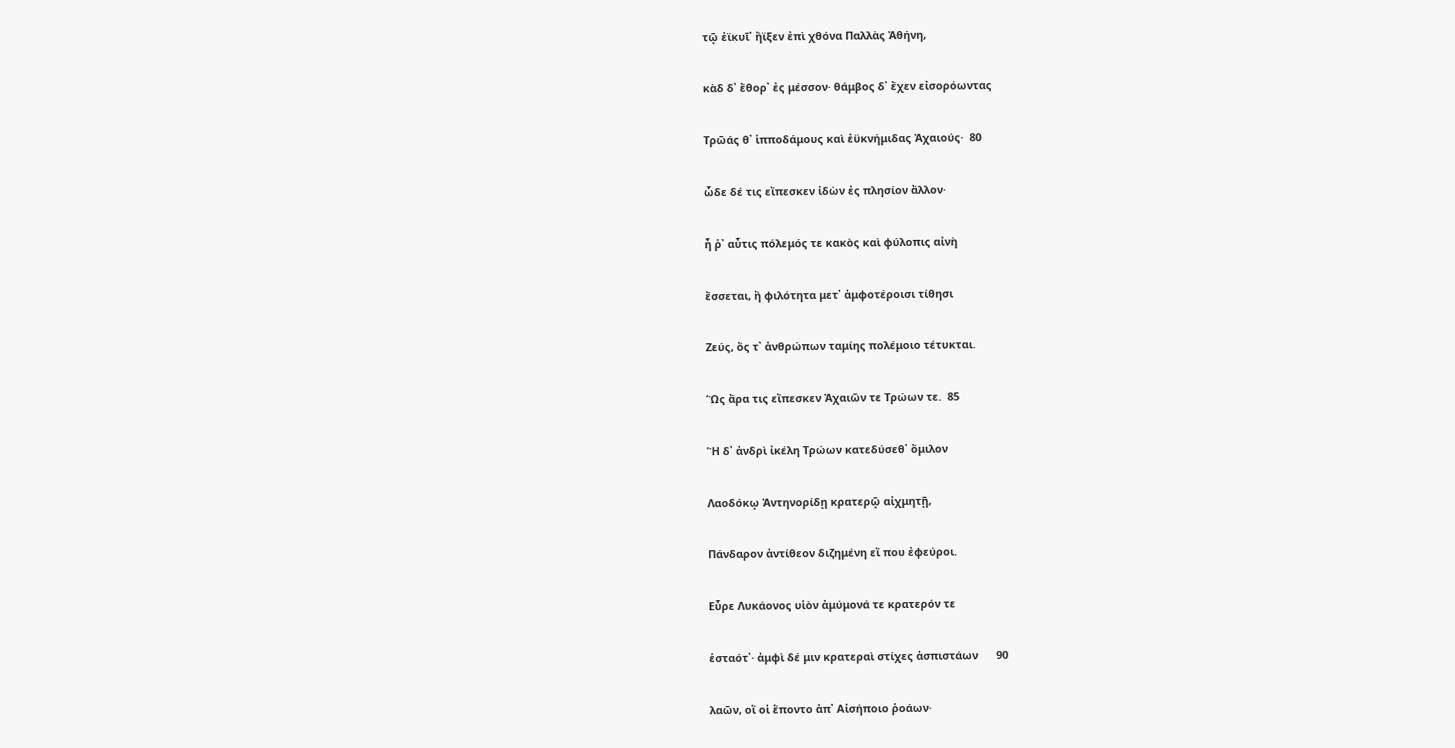τῷ ἐϊκυῖ᾽ ἤϊξεν ἐπὶ χθόνα Παλλὰς Ἀθήνη,

κὰδ δ᾽ ἔθορ᾽ ἐς μέσσον· θάμβος δ᾽ ἔχεν εἰσορόωντας

Τρῶάς θ᾽ ἱπποδάμους καὶ ἐϋκνήμιδας Ἀχαιούς·  80

ὧδε δέ τις εἴπεσκεν ἰδὼν ἐς πλησίον ἄλλον·

ἦ ῥ᾽ αὖτις πόλεμός τε κακὸς καὶ φύλοπις αἰνὴ

ἔσσεται, ἢ φιλότητα μετ᾽ ἀμφοτέροισι τίθησι

Ζεύς, ὅς τ᾽ ἀνθρώπων ταμίης πολέμοιο τέτυκται.

Ὣς ἄρα τις εἴπεσκεν Ἀχαιῶν τε Τρώων τε.  85

Ἣ δ᾽ ἀνδρὶ ἰκέλη Τρώων κατεδύσεθ᾽ ὅμιλον

Λαοδόκῳ Ἀντηνορίδῃ κρατερῷ αἰχμητῇ,

Πάνδαρον ἀντίθεον διζημένη εἴ που ἐφεύροι.

Εὗρε Λυκάονος υἱὸν ἀμύμονά τε κρατερόν τε

ἑσταότ᾽· ἀμφὶ δέ μιν κρατεραὶ στίχες ἀσπιστάων      90

λαῶν, οἵ οἱ ἕποντο ἀπ᾽ Αἰσήποιο ῥοάων·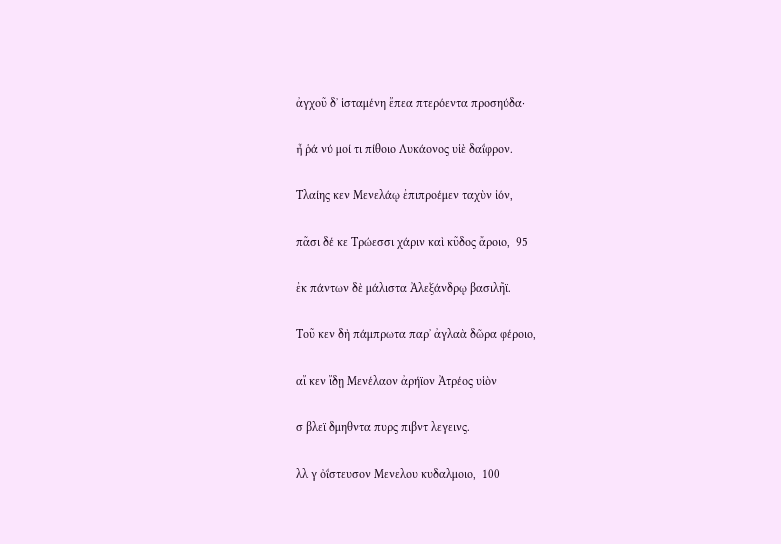ἀγχοῦ δ᾽ ἱσταμένη ἔπεα πτερόεντα προσηύδα·

ἦ ῥά νύ μοί τι πίθοιο Λυκάονος υἱὲ δαΐφρον.

Τλαίης κεν Μενελάῳ ἐπιπροέμεν ταχὺν ἰόν,

πᾶσι δέ κε Τρώεσσι χάριν καὶ κῦδος ἄροιο,  95

ἐκ πάντων δὲ μάλιστα Ἀλεξάνδρῳ βασιλῆϊ.

Τοῦ κεν δὴ πάμπρωτα παρ᾽ ἀγλαὰ δῶρα φέροιο,

αἴ κεν ἴδῃ Μενέλαον ἀρήϊον Ἀτρέος υἱὸν

σ βλεϊ δμηθντα πυρς πιβντ λεγεινς.

λλ γ ὀΐστευσον Μενελου κυδαλμοιο,  100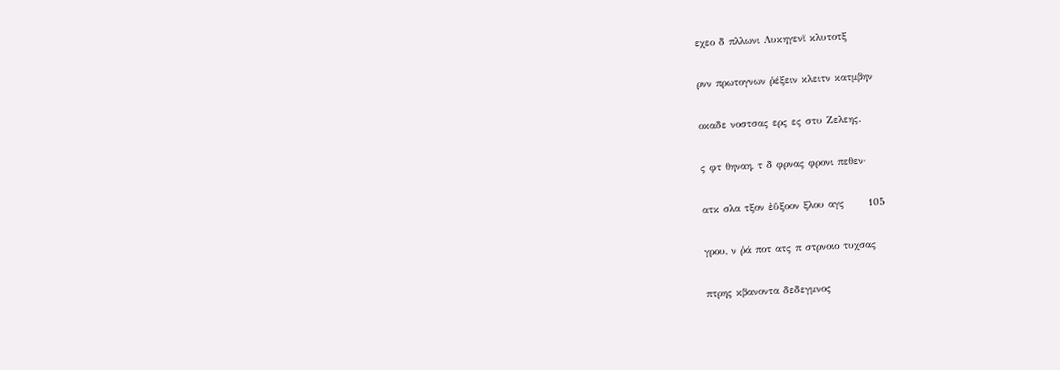εχεο δ πλλωνι Λυκηγενϊ κλυτοτξ

ρνν πρωτογνων ῥέξειν κλειτν κατμβην

οκαδε νοστσας ερς ες στυ Ζελεης.

ς φτ θηναη, τ δ φρνας φρονι πεθεν·

ατκ σλα τξον ἐΰξοον ξλου αγς      105

γρου, ν ῥά ποτ ατς π στρνοιο τυχσας

πτρης κβανοντα δεδεγμνος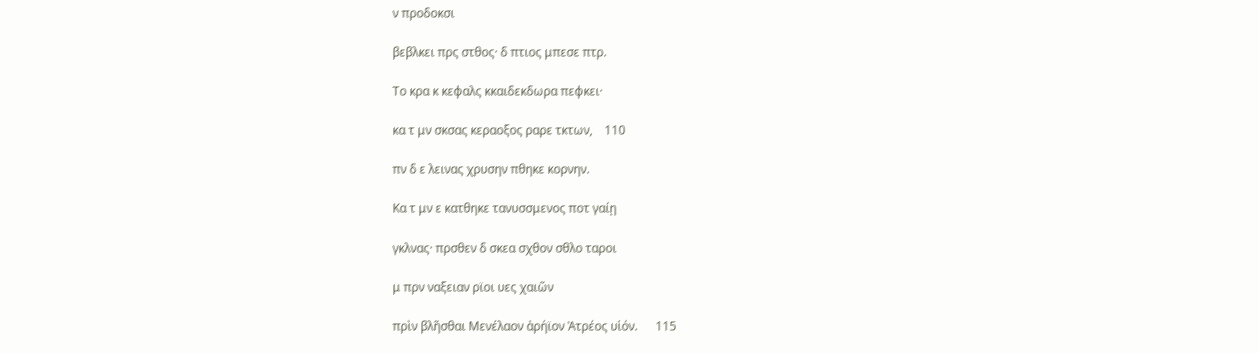ν προδοκσι

βεβλκει πρς στθος· δ πτιος μπεσε πτρ.

Το κρα κ κεφαλς κκαιδεκδωρα πεφκει·

κα τ μν σκσας κεραοξος ραρε τκτων,    110

πν δ ε λεινας χρυσην πθηκε κορνην.

Κα τ μν ε κατθηκε τανυσσμενος ποτ γαίῃ

γκλνας· πρσθεν δ σκεα σχθον σθλο ταροι

μ πρν ναξειαν ρϊοι υες χαιῶν

πρὶν βλῆσθαι Μενέλαον ἀρήϊον Ἀτρέος υἱόν.      115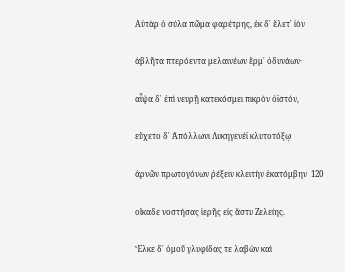Αὐτὰρ ὁ σύλα πῶμα φαρέτρης, ἐκ δ᾽ ἕλετ᾽ ἰὸν

ἀβλῆτα πτερόεντα μελαινέων ἕρμ᾽ ὀδυνάων·

αἶψα δ᾽ ἐπὶ νευρῇ κατεκόσμει πικρὸν ὀϊστόν,

εὔχετο δ᾽ Ἀπόλλωνι Λυκηγενέϊ κλυτοτόξῳ

ἀρνῶν πρωτογόνων ῥέξειν κλειτὴν ἑκατόμβην  120

οἴκαδε νοστήσας ἱερῆς εἰς ἄστυ Ζελείης.

Ἕλκε δ᾽ ὁμοῦ γλυφίδας τε λαβὼν καὶ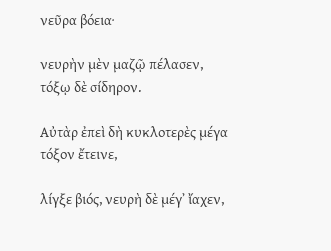νεῦρα βόεια·

νευρὴν μὲν μαζῷ πέλασεν, τόξῳ δὲ σίδηρον.

Αὐτὰρ ἐπεὶ δὴ κυκλοτερὲς μέγα τόξον ἔτεινε,

λίγξε βιός, νευρὴ δὲ μέγ᾽ ἴαχεν,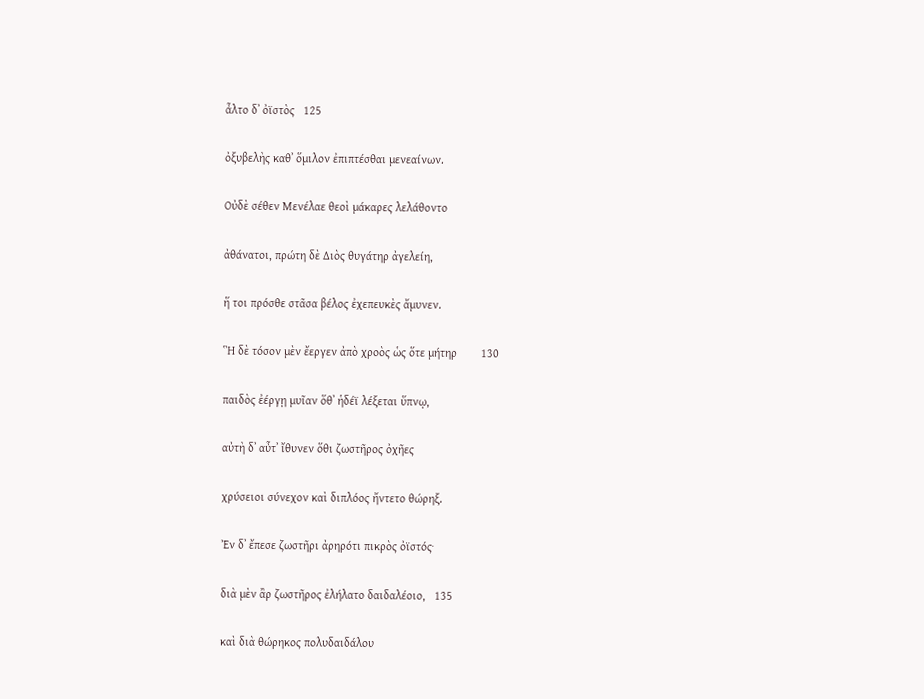ἆλτο δ᾽ ὀϊστὸς   125

ὀξυβελὴς καθ᾽ ὅμιλον ἐπιπτέσθαι μενεαίνων.

Οὐδὲ σέθεν Μενέλαε θεοὶ μάκαρες λελάθοντο

ἀθάνατοι, πρώτη δὲ Διὸς θυγάτηρ ἀγελείη,

ἥ τοι πρόσθε στᾶσα βέλος ἐχεπευκὲς ἄμυνεν.

Ἣ δὲ τόσον μὲν ἔεργεν ἀπὸ χροὸς ὡς ὅτε μήτηρ        130

παιδὸς ἐέργῃ μυῖαν ὅθ᾽ ἡδέϊ λέξεται ὕπνῳ,

αὐτὴ δ᾽ αὖτ᾽ ἴθυνεν ὅθι ζωστῆρος ὀχῆες

χρύσειοι σύνεχον καὶ διπλόος ἤντετο θώρηξ.

Ἐν δ᾽ ἔπεσε ζωστῆρι ἀρηρότι πικρὸς ὀϊστός·

διὰ μὲν ἂρ ζωστῆρος ἐλήλατο δαιδαλέοιο,   135

καὶ διὰ θώρηκος πολυδαιδάλου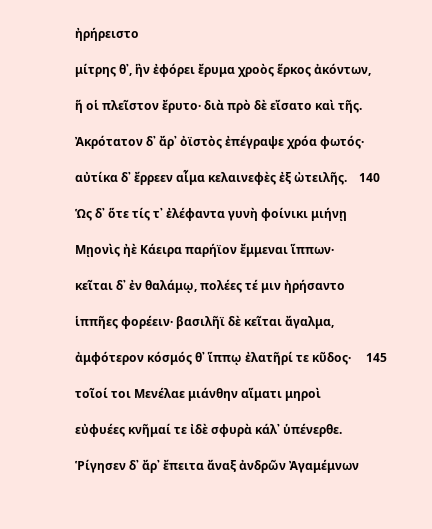ἠρήρειστο

μίτρης θ᾽, ἣν ἐφόρει ἔρυμα χροὸς ἕρκος ἀκόντων,

ἥ οἱ πλεῖστον ἔρυτο· διὰ πρὸ δὲ εἴσατο καὶ τῆς.

Ἀκρότατον δ᾽ ἄρ᾽ ὀϊστὸς ἐπέγραψε χρόα φωτός·

αὐτίκα δ᾽ ἔρρεεν αἷμα κελαινεφὲς ἐξ ὠτειλῆς.    140

Ὡς δ᾽ ὅτε τίς τ᾽ ἐλέφαντα γυνὴ φοίνικι μιήνῃ

Μῃονὶς ἠὲ Κάειρα παρήϊον ἔμμεναι ἵππων·

κεῖται δ᾽ ἐν θαλάμῳ, πολέες τέ μιν ἠρήσαντο

ἱππῆες φορέειν· βασιλῆϊ δὲ κεῖται ἄγαλμα,

ἀμφότερον κόσμός θ᾽ ἵππῳ ἐλατῆρί τε κῦδος·     145

τοῖοί τοι Μενέλαε μιάνθην αἵματι μηροὶ

εὐφυέες κνῆμαί τε ἰδὲ σφυρὰ κάλ᾽ ὑπένερθε.

Ῥίγησεν δ᾽ ἄρ᾽ ἔπειτα ἄναξ ἀνδρῶν Ἀγαμέμνων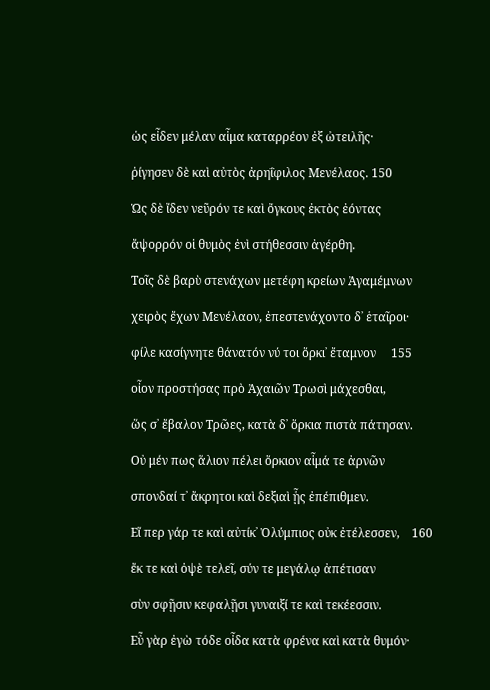ὡς εἶδεν μέλαν αἷμα καταρρέον ἐξ ὠτειλῆς·

ῥίγησεν δὲ καὶ αὐτὸς ἀρηΐφιλος Μενέλαος. 150

Ὡς δὲ ἴδεν νεῦρόν τε καὶ ὄγκους ἐκτὸς ἐόντας

ἄψορρόν οἱ θυμὸς ἐνὶ στήθεσσιν ἀγέρθη.

Τοῖς δὲ βαρὺ στενάχων μετέφη κρείων Ἀγαμέμνων

χειρὸς ἔχων Μενέλαον, ἐπεστενάχοντο δ᾽ ἑταῖροι·

φίλε κασίγνητε θάνατόν νύ τοι ὅρκι᾽ ἔταμνον     155

οἶον προστήσας πρὸ Ἀχαιῶν Τρωσὶ μάχεσθαι,

ὥς σ᾽ ἔβαλον Τρῶες, κατὰ δ᾽ ὅρκια πιστὰ πάτησαν.

Οὐ μέν πως ἅλιον πέλει ὅρκιον αἷμά τε ἀρνῶν

σπονδαί τ᾽ ἄκρητοι καὶ δεξιαὶ ᾗς ἐπέπιθμεν.

Εἴ περ γάρ τε καὶ αὐτίκ᾽ Ὀλύμπιος οὐκ ἐτέλεσσεν,    160

ἔκ τε καὶ ὀψὲ τελεῖ, σύν τε μεγάλῳ ἀπέτισαν

σὺν σφῇσιν κεφαλῇσι γυναιξί τε καὶ τεκέεσσιν.

Εὖ γὰρ ἐγὼ τόδε οἶδα κατὰ φρένα καὶ κατὰ θυμόν·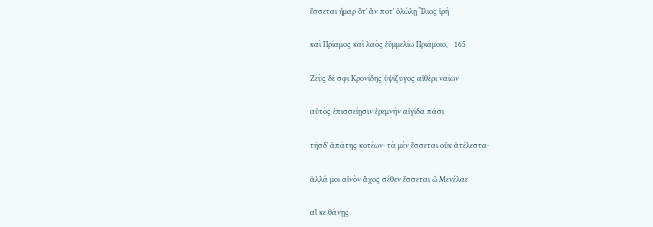ἔσσεται ἦμαρ ὅτ᾽ ἄν ποτ᾽ ὀλώλῃ Ἴλιος ἱρὴ

καὶ Πρίαμος καὶ λαὸς ἐϋμμελίω Πριάμοιο,   165

Ζεὺς δέ σφι Κρονίδης ὑψίζυγος αἰθέρι ναίων

αὐτὸς ἐπισσείῃσιν ἐρεμνὴν αἰγίδα πᾶσι

τῆσδ᾽ ἀπάτης κοτέων· τὰ μὲν ἔσσεται οὐκ ἀτέλεστα·

ἀλλά μοι αἰνὸν ἄχος σέθεν ἔσσεται ὦ Μενέλαε

αἴ κε θάνῃς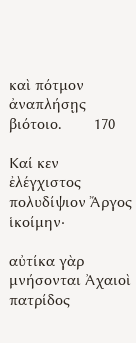καὶ πότμον ἀναπλήσῃς βιότοιο.        170

Καί κεν ἐλέγχιστος πολυδίψιον Ἄργος ἱκοίμην·

αὐτίκα γὰρ μνήσονται Ἀχαιοὶ πατρίδος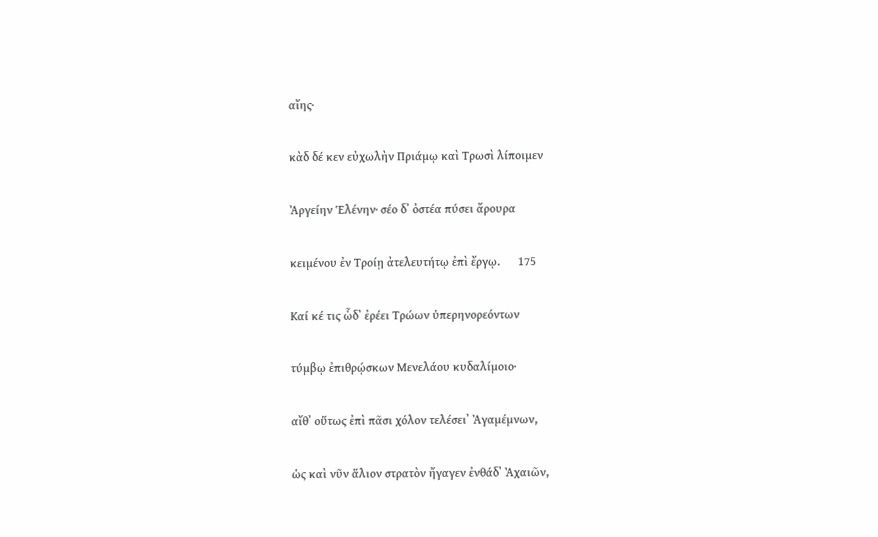αἴης·

κὰδ δέ κεν εὐχωλὴν Πριάμῳ καὶ Τρωσὶ λίποιμεν

Ἀργείην Ἑλένην· σέο δ᾽ ὀστέα πύσει ἄρουρα

κειμένου ἐν Τροίῃ ἀτελευτήτῳ ἐπὶ ἔργῳ.      175

Καί κέ τις ὧδ᾽ ἐρέει Τρώων ὑπερηνορεόντων

τύμβῳ ἐπιθρῴσκων Μενελάου κυδαλίμοιο·

αἴθ᾽ οὕτως ἐπὶ πᾶσι χόλον τελέσει᾽ Ἀγαμέμνων,

ὡς καὶ νῦν ἅλιον στρατὸν ἤγαγεν ἐνθάδ᾽ Ἀχαιῶν,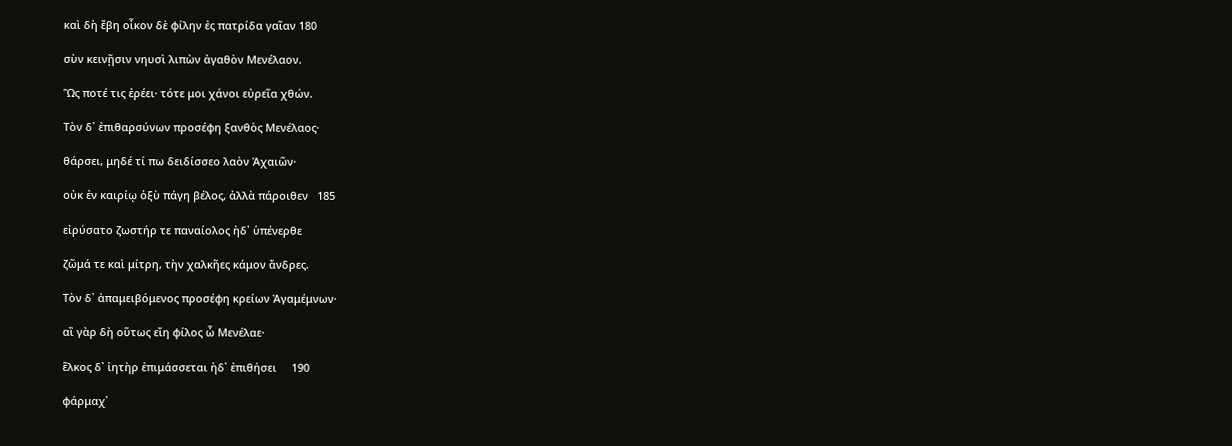καὶ δὴ ἔβη οἶκον δὲ φίλην ἐς πατρίδα γαῖαν 180

σὺν κεινῇσιν νηυσὶ λιπὼν ἀγαθὸν Μενέλαον.

Ὥς ποτέ τις ἐρέει· τότε μοι χάνοι εὐρεῖα χθών.

Τὸν δ᾽ ἐπιθαρσύνων προσέφη ξανθὸς Μενέλαος·

θάρσει, μηδέ τί πω δειδίσσεο λαὸν Ἀχαιῶν·

οὐκ ἐν καιρίῳ ὀξὺ πάγη βέλος, ἀλλὰ πάροιθεν   185

εἰρύσατο ζωστήρ τε παναίολος ἠδ᾽ ὑπένερθε

ζῶμά τε καὶ μίτρη, τὴν χαλκῆες κάμον ἄνδρες.

Τὸν δ᾽ ἀπαμειβόμενος προσέφη κρείων Ἀγαμέμνων·

αἲ γὰρ δὴ οὕτως εἴη φίλος ὦ Μενέλαε·

ἕλκος δ᾽ ἰητὴρ ἐπιμάσσεται ἠδ᾽ ἐπιθήσει     190

φάρμαχ᾽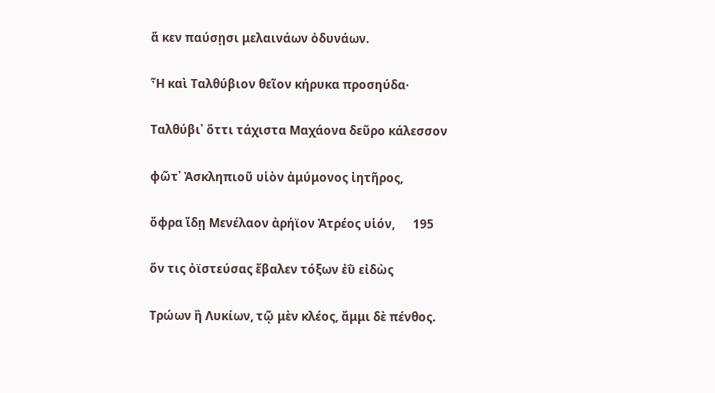ἅ κεν παύσῃσι μελαινάων ὀδυνάων.

Ἦ καὶ Ταλθύβιον θεῖον κήρυκα προσηύδα·

Ταλθύβι᾽ ὅττι τάχιστα Μαχάονα δεῦρο κάλεσσον

φῶτ᾽ Ἀσκληπιοῦ υἱὸν ἀμύμονος ἰητῆρος,

ὄφρα ἴδῃ Μενέλαον ἀρήϊον Ἀτρέος υἱόν,      195

ὅν τις ὀϊστεύσας ἔβαλεν τόξων ἐῢ εἰδὼς

Τρώων ἢ Λυκίων, τῷ μὲν κλέος, ἄμμι δὲ πένθος.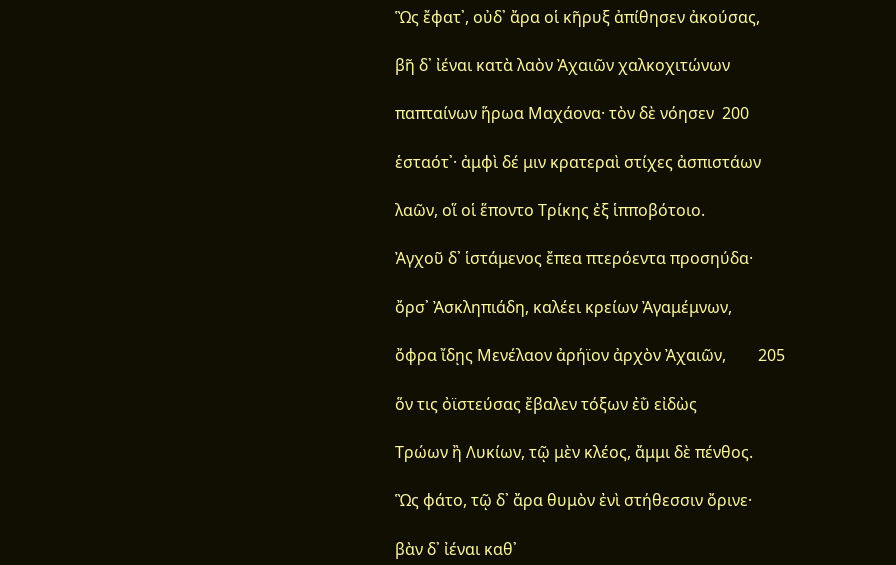Ὣς ἔφατ᾽, οὐδ᾽ ἄρα οἱ κῆρυξ ἀπίθησεν ἀκούσας,

βῆ δ᾽ ἰέναι κατὰ λαὸν Ἀχαιῶν χαλκοχιτώνων

παπταίνων ἥρωα Μαχάονα· τὸν δὲ νόησεν  200

ἑσταότ᾽· ἀμφὶ δέ μιν κρατεραὶ στίχες ἀσπιστάων

λαῶν, οἵ οἱ ἕποντο Τρίκης ἐξ ἱπποβότοιο.

Ἀγχοῦ δ᾽ ἱστάμενος ἔπεα πτερόεντα προσηύδα·

ὄρσ᾽ Ἀσκληπιάδη, καλέει κρείων Ἀγαμέμνων,

ὄφρα ἴδῃς Μενέλαον ἀρήϊον ἀρχὸν Ἀχαιῶν,        205

ὅν τις ὀϊστεύσας ἔβαλεν τόξων ἐῢ εἰδὼς

Τρώων ἢ Λυκίων, τῷ μὲν κλέος, ἄμμι δὲ πένθος.

Ὣς φάτο, τῷ δ᾽ ἄρα θυμὸν ἐνὶ στήθεσσιν ὄρινε·

βὰν δ᾽ ἰέναι καθ᾽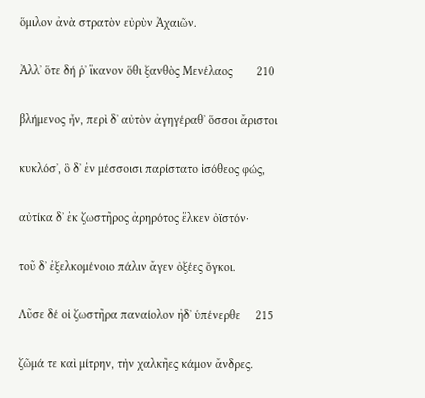ὅμιλον ἀνὰ στρατὸν εὐρὺν Ἀχαιῶν.

Ἀλλ᾽ ὅτε δή ῥ᾽ ἵκανον ὅθι ξανθὸς Μενέλαος        210

βλήμενος ἦν, περὶ δ᾽ αὐτὸν ἀγηγέραθ᾽ ὅσσοι ἄριστοι

κυκλόσ᾽, ὃ δ᾽ ἐν μέσσοισι παρίστατο ἰσόθεος φώς,

αὐτίκα δ᾽ ἐκ ζωστῆρος ἀρηρότος ἕλκεν ὀϊστόν·

τοῦ δ᾽ ἐξελκομένοιο πάλιν ἄγεν ὀξέες ὄγκοι.

Λῦσε δέ οἱ ζωστῆρα παναίολον ἠδ᾽ ὑπένερθε     215

ζῶμά τε καὶ μίτρην, τὴν χαλκῆες κάμον ἄνδρες.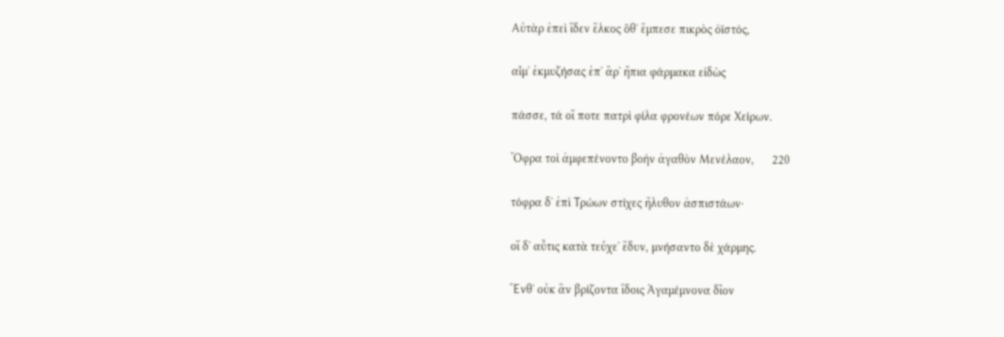Αὐτὰρ ἐπεὶ ἴδεν ἕλκος ὅθ᾽ ἔμπεσε πικρὸς ὀϊστός,

αἷμ᾽ ἐκμυζήσας ἐπ᾽ ἄρ᾽ ἤπια φάρμακα εἰδὼς

πάσσε, τά οἵ ποτε πατρὶ φίλα φρονέων πόρε Χείρων.

Ὄφρα τοὶ ἀμφεπένοντο βοὴν ἀγαθὸν Μενέλαον,      220

τόφρα δ᾽ ἐπὶ Τρώων στίχες ἤλυθον ἀσπιστάων·

οἳ δ᾽ αὖτις κατὰ τεύχε᾽ ἔδυν, μνήσαντο δὲ χάρμης.

Ἔνθ᾽ οὐκ ἂν βρίζοντα ἴδοις Ἀγαμέμνονα δῖον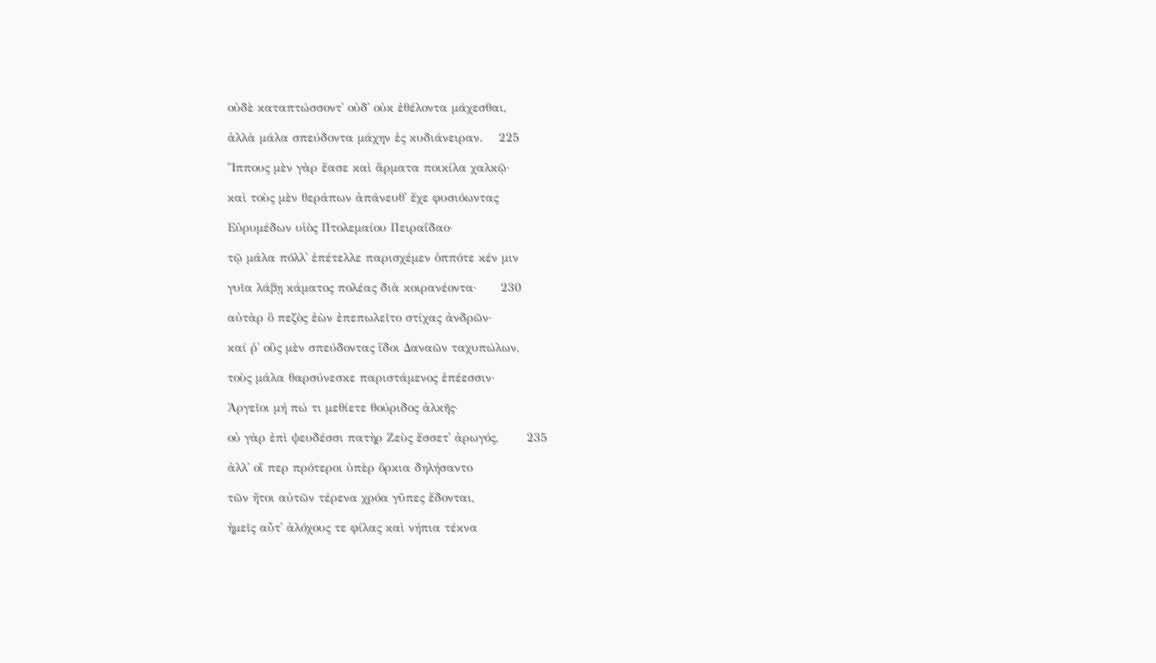οὐδὲ καταπτώσσοντ᾽ οὐδ᾽ οὐκ ἐθέλοντα μάχεσθαι,

ἀλλὰ μάλα σπεύδοντα μάχην ἐς κυδιάνειραν.    225

Ἵππους μὲν γὰρ ἔασε καὶ ἅρματα ποικίλα χαλκῷ·

καὶ τοὺς μὲν θεράπων ἀπάνευθ᾽ ἔχε φυσιόωντας

Εὐρυμέδων υἱὸς Πτολεμαίου Πειραΐδαο·

τῷ μάλα πόλλ᾽ ἐπέτελλε παρισχέμεν ὁππότε κέν μιν

γυῖα λάβῃ κάματος πολέας διὰ κοιρανέοντα·      230

αὐτὰρ ὃ πεζὸς ἐὼν ἐπεπωλεῖτο στίχας ἀνδρῶν·

καί ῥ᾽ οὓς μὲν σπεύδοντας ἴδοι Δαναῶν ταχυπώλων,

τοὺς μάλα θαρσύνεσκε παριστάμενος ἐπέεσσιν·

Ἀργεῖοι μή πώ τι μεθίετε θούριδος ἀλκῆς·

οὐ γὰρ ἐπὶ ψευδέσσι πατὴρ Ζεὺς ἔσσετ᾽ ἀρωγός,       235

ἀλλ᾽ οἵ περ πρότεροι ὑπὲρ ὅρκια δηλήσαντο

τῶν ἤτοι αὐτῶν τέρενα χρόα γῦπες ἔδονται,

ἡμεῖς αὖτ᾽ ἀλόχους τε φίλας καὶ νήπια τέκνα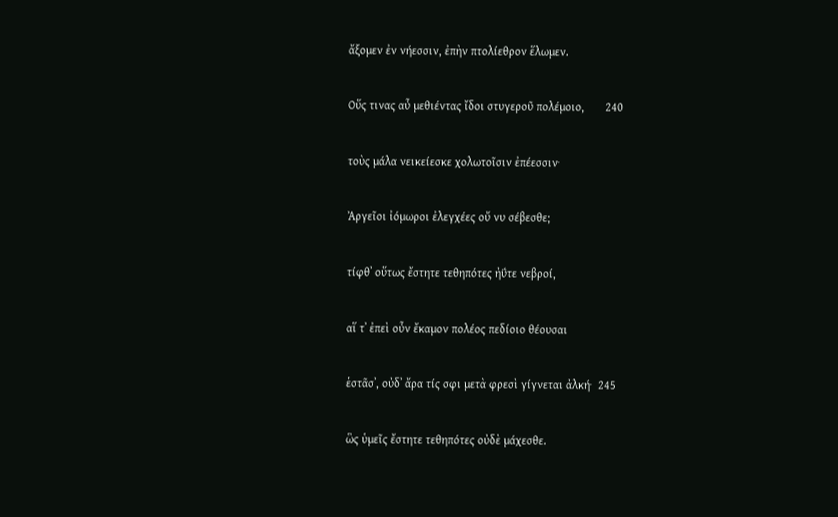ἄξομεν ἐν νήεσσιν, ἐπὴν πτολίεθρον ἕλωμεν.

Οὕς τινας αὖ μεθιέντας ἴδοι στυγεροῦ πολέμοιο,       240

τοὺς μάλα νεικείεσκε χολωτοῖσιν ἐπέεσσιν·

Ἀργεῖοι ἰόμωροι ἐλεγχέες οὔ νυ σέβεσθε;

τίφθ᾽ οὕτως ἔστητε τεθηπότες ἠΰτε νεβροί,

αἵ τ᾽ ἐπεὶ οὖν ἔκαμον πολέος πεδίοιο θέουσαι

ἑστᾶσ᾽, οὐδ᾽ ἄρα τίς σφι μετὰ φρεσὶ γίγνεται ἀλκή·  245

ὣς ὑμεῖς ἔστητε τεθηπότες οὐδὲ μάχεσθε.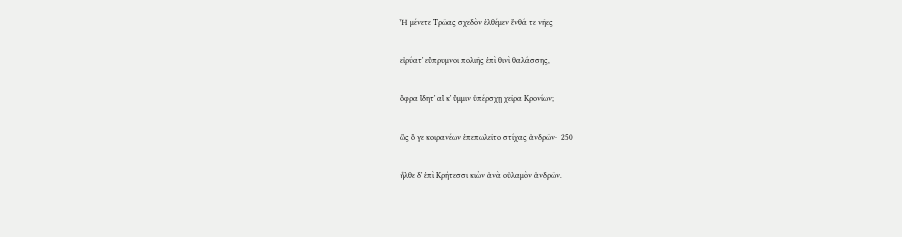Ἦ μένετε Τρῶας σχεδὸν ἐλθέμεν ἔνθά τε νῆες

εἰρύατ᾽ εὔπρυμνοι πολιῆς ἐπὶ θινὶ θαλάσσης,

ὄφρα ἴδητ᾽ αἴ κ᾽ ὔμμιν ὑπέρσχῃ χεῖρα Κρονίων;

ὣς ὅ γε κοιρανέων ἐπεπωλεῖτο στίχας ἀνδρῶν·  250

ἦλθε δ᾽ ἐπὶ Κρήτεσσι κιὼν ἀνὰ οὐλαμὸν ἀνδρῶν.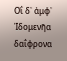Οἳ δ᾽ ἀμφ᾽ Ἰδομενῆα δαΐφρονα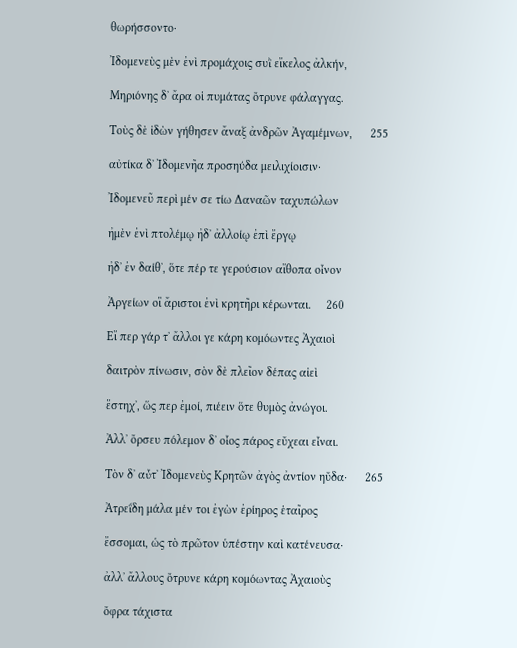θωρήσσοντο·

Ἰδομενεὺς μὲν ἐνὶ προμάχοις συῒ εἴκελος ἀλκήν,

Μηριόνης δ᾽ ἄρα οἱ πυμάτας ὄτρυνε φάλαγγας.

Τοὺς δὲ ἰδὼν γήθησεν ἄναξ ἀνδρῶν Ἀγαμέμνων,      255

αὐτίκα δ᾽ Ἰδομενῆα προσηύδα μειλιχίοισιν·

Ἰδομενεῦ περὶ μέν σε τίω Δαναῶν ταχυπώλων

ἠμὲν ἐνὶ πτολέμῳ ἠδ᾽ ἀλλοίῳ ἐπὶ ἔργῳ

ἠδ᾽ ἐν δαίθ᾽, ὅτε πέρ τε γερούσιον αἴθοπα οἶνον

Ἀργείων οἳ ἄριστοι ἐνὶ κρητῆρι κέρωνται.     260

Εἴ περ γάρ τ᾽ ἄλλοι γε κάρη κομόωντες Ἀχαιοὶ

δαιτρὸν πίνωσιν, σὸν δὲ πλεῖον δέπας αἰεὶ

ἕστηχ᾽, ὥς περ ἐμοί, πιέειν ὅτε θυμὸς ἀνώγοι.

Ἀλλ᾽ ὄρσευ πόλεμον δ᾽ οἷος πάρος εὔχεαι εἶναι.

Τὸν δ᾽ αὖτ᾽ Ἰδομενεὺς Κρητῶν ἀγὸς ἀντίον ηὔδα·      265

Ἀτρεΐδη μάλα μέν τοι ἐγὼν ἐρίηρος ἑταῖρος

ἔσσομαι, ὡς τὸ πρῶτον ὑπέστην καὶ κατένευσα·

ἀλλ᾽ ἄλλους ὄτρυνε κάρη κομόωντας Ἀχαιοὺς

ὄφρα τάχιστα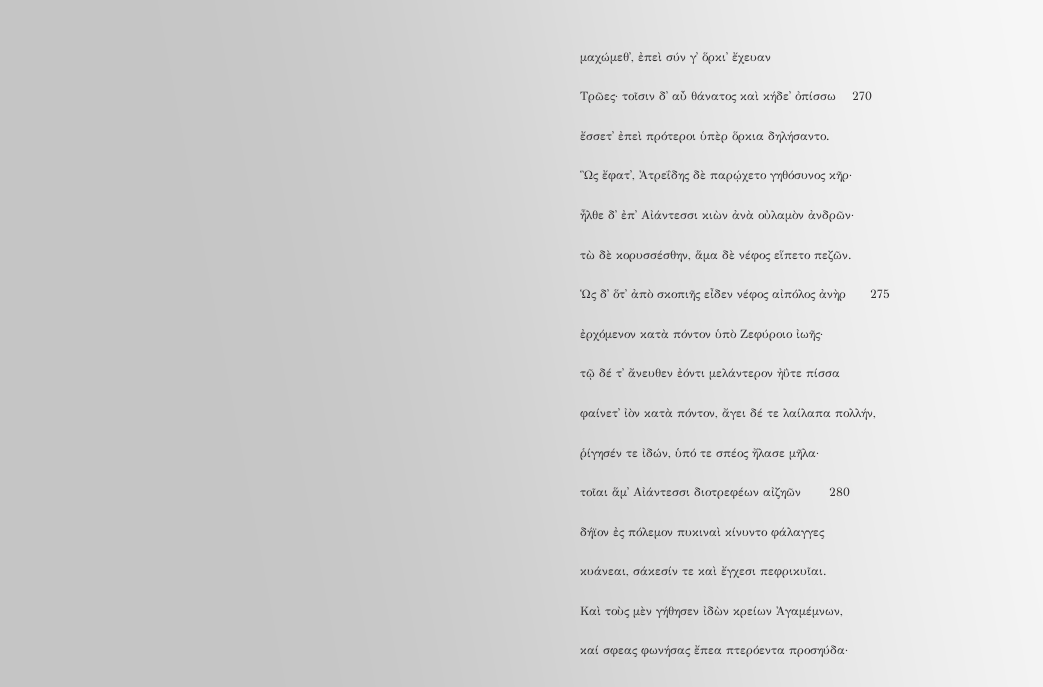μαχώμεθ᾽, ἐπεὶ σύν γ᾽ ὅρκι᾽ ἔχευαν

Τρῶες· τοῖσιν δ᾽ αὖ θάνατος καὶ κήδε᾽ ὀπίσσω    270

ἔσσετ᾽ ἐπεὶ πρότεροι ὑπὲρ ὅρκια δηλήσαντο.

Ὣς ἔφατ᾽, Ἀτρεΐδης δὲ παρῴχετο γηθόσυνος κῆρ·

ἦλθε δ᾽ ἐπ᾽ Αἰάντεσσι κιὼν ἀνὰ οὐλαμὸν ἀνδρῶν·

τὼ δὲ κορυσσέσθην, ἅμα δὲ νέφος εἵπετο πεζῶν.

Ὡς δ᾽ ὅτ᾽ ἀπὸ σκοπιῆς εἶδεν νέφος αἰπόλος ἀνὴρ      275

ἐρχόμενον κατὰ πόντον ὑπὸ Ζεφύροιο ἰωῆς·

τῷ δέ τ᾽ ἄνευθεν ἐόντι μελάντερον ἠΰτε πίσσα

φαίνετ᾽ ἰὸν κατὰ πόντον, ἄγει δέ τε λαίλαπα πολλήν,

ῥίγησέν τε ἰδών, ὑπό τε σπέος ἤλασε μῆλα·

τοῖαι ἅμ᾽ Αἰάντεσσι διοτρεφέων αἰζηῶν       280

δήϊον ἐς πόλεμον πυκιναὶ κίνυντο φάλαγγες

κυάνεαι, σάκεσίν τε καὶ ἔγχεσι πεφρικυῖαι.

Καὶ τοὺς μὲν γήθησεν ἰδὼν κρείων Ἀγαμέμνων,

καί σφεας φωνήσας ἔπεα πτερόεντα προσηύδα·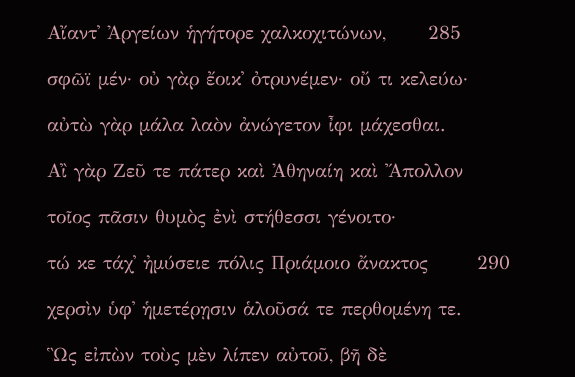Αἴαντ᾽ Ἀργείων ἡγήτορε χαλκοχιτώνων,      285

σφῶϊ μέν· οὐ γὰρ ἔοικ᾽ ὀτρυνέμεν· οὔ τι κελεύω·

αὐτὼ γὰρ μάλα λαὸν ἀνώγετον ἶφι μάχεσθαι.

Αἲ γὰρ Ζεῦ τε πάτερ καὶ Ἀθηναίη καὶ Ἄπολλον

τοῖος πᾶσιν θυμὸς ἐνὶ στήθεσσι γένοιτο·

τώ κε τάχ᾽ ἠμύσειε πόλις Πριάμοιο ἄνακτος       290

χερσὶν ὑφ᾽ ἡμετέρῃσιν ἁλοῦσά τε περθομένη τε.

Ὣς εἰπὼν τοὺς μὲν λίπεν αὐτοῦ, βῆ δὲ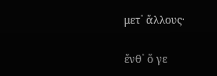μετ᾽ ἄλλους·

ἔνθ᾽ ὅ γε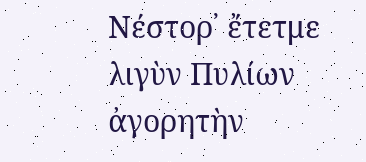Νέστορ᾽ ἔτετμε λιγὺν Πυλίων ἀγορητὴν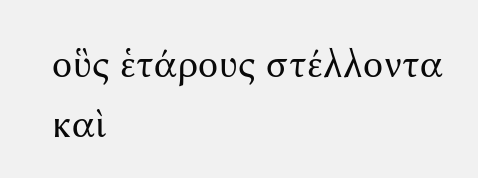οὓς ἑτάρους στέλλοντα καὶ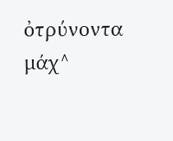ὀτρύνοντα μάχ^